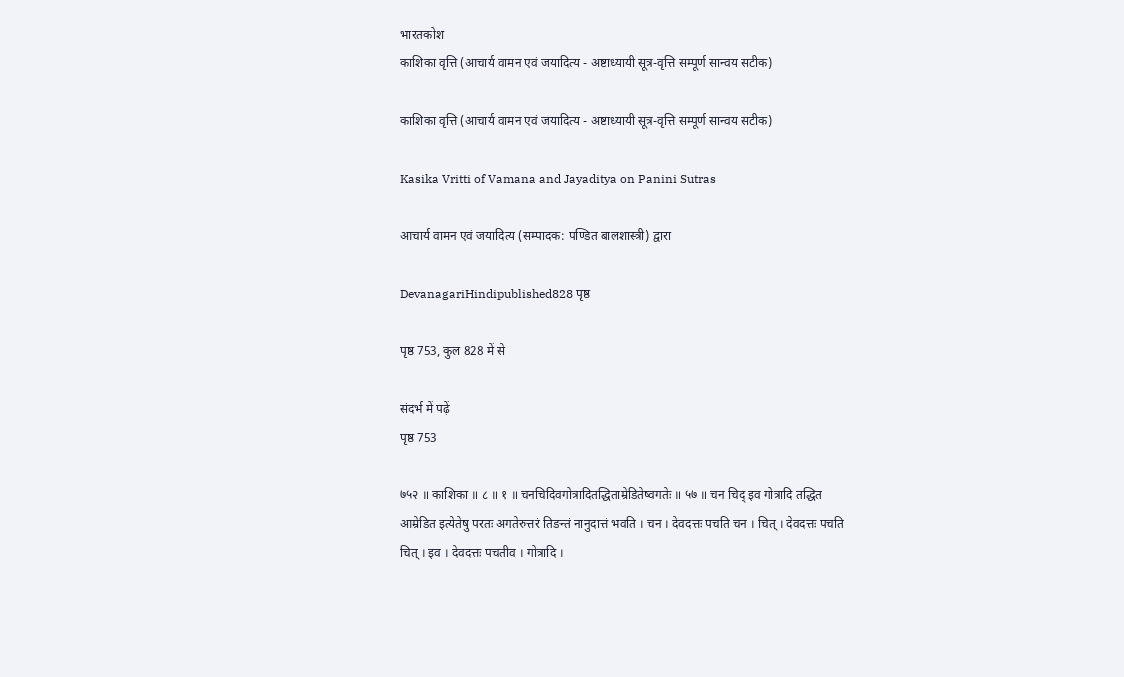भारतकोश
काशिका वृत्ति (आचार्य वामन एवं जयादित्य - अष्टाध्यायी सूत्र-वृत्ति सम्पूर्ण सान्वय सटीक)

काशिका वृत्ति (आचार्य वामन एवं जयादित्य - अष्टाध्यायी सूत्र-वृत्ति सम्पूर्ण सान्वय सटीक)

Kasika Vritti of Vamana and Jayaditya on Panini Sutras

आचार्य वामन एवं जयादित्य (सम्पादक: पण्डित बालशास्त्री) द्वारा

DevanagariHindipublished828 पृष्ठ

पृष्ठ 753, कुल 828 में से

संदर्भ में पढ़ें
पृष्ठ 753

७५२ ॥ काशिका ॥ ८ ॥ १ ॥ चनचिदिवगोत्रादितद्धिताम्रेडितेष्वगतेः ॥ ५७ ॥ चन चिद् इव गोत्रादि तद्धित आम्रेडित इत्येतेषु परतः अगतेरुत्तरं तिङन्तं नानुदात्तं भवति । चन । देवदत्तः पचति चन । चित् । देवदत्तः पचति चित् । इव । देवदत्तः पचतीव । गोत्रादि ।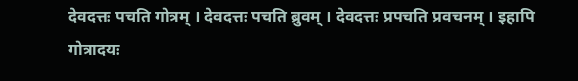देवदत्तः पचति गोत्रम् । देवदत्तः पचति ब्रुवम् । देवदत्तः प्रपचति प्रवचनम् । इहापि गोत्रादयः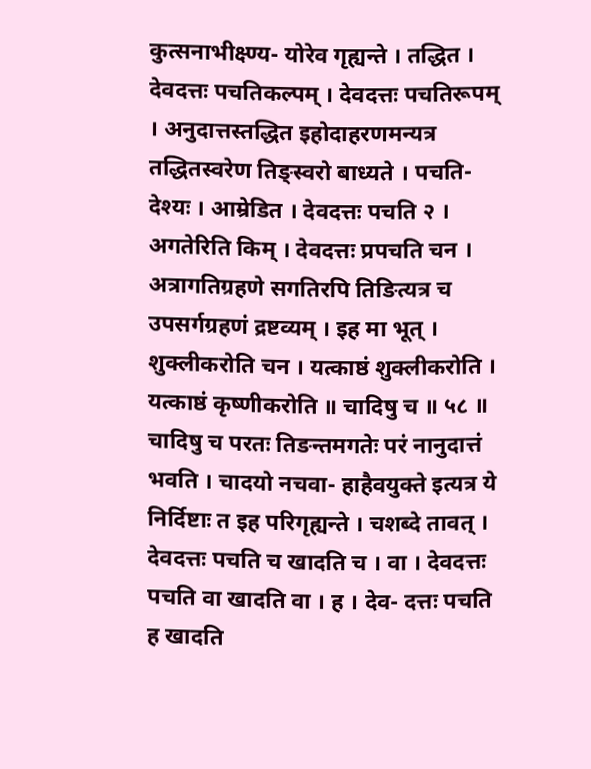कुत्सनाभीक्ष्ण्य- योरेव गृह्यन्ते । तद्धित । देवदत्तः पचतिकल्पम् । देवदत्तः पचतिरूपम् । अनुदात्तस्तद्धित इहोदाहरणमन्यत्र तद्धितस्वरेण तिङ्स्वरो बाध्यते । पचति- देश्यः । आम्रेडित । देवदत्तः पचति २ । अगतेरिति किम् । देवदत्तः प्रपचति चन । अत्रागतिग्रहणे सगतिरपि तिङित्यत्र च उपसर्गग्रहणं द्रष्टव्यम् । इह मा भूत् । शुक्लीकरोति चन । यत्काष्ठं शुक्लीकरोति । यत्काष्ठं कृष्णीकरोति ॥ चादिषु च ॥ ५८ ॥ चादिषु च परतः तिङन्तमगतेः परं नानुदात्तं भवति । चादयो नचवा- हाहैवयुक्ते इत्यत्र ये निर्दिष्टाः त इह परिगृह्यन्ते । चशब्दे तावत् । देवदत्तः पचति च खादति च । वा । देवदत्तः पचति वा खादति वा । ह । देव- दत्तः पचति ह खादति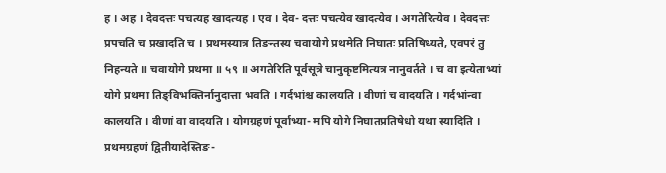ह । अह । देवदत्तः पचत्यह खादत्यह । एव । देव- दत्तः पचत्येव खादत्येव । अगतेरित्येव । देवदत्तः प्रपचति च प्रखादति च । प्रथमस्यात्र तिङन्तस्य चवायोगे प्रथमेति निघातः प्रतिषिध्यते, एवपरं तु निहन्यते ॥ चवायोगे प्रथमा ॥ ५९ ॥ अगतेरिति पूर्वसूत्रे चानुकृष्टमित्यत्र नानुवर्तते । च वा इत्येताभ्यां योगे प्रथमा तिङ्विभक्तिर्नानुदात्ता भवति । गर्दभांश्च कालयति । वीणां च वादयति । गर्दभांन्वा कालयति । वीणां वा वादयति । योगग्रहणं पूर्वाभ्या- मपि योगे निघातप्रतिषेधो यथा स्यादिति । प्रथमग्रहणं द्वितीयादेस्तिङ-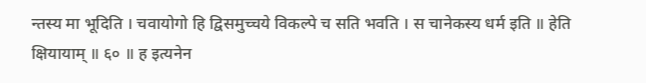न्तस्य मा भूदिति । चवायोगो हि द्विसमुच्चये विकल्पे च सति भवति । स चानेकस्य धर्म इति ॥ हेति क्षियायाम् ॥ ६० ॥ ह इत्यनेन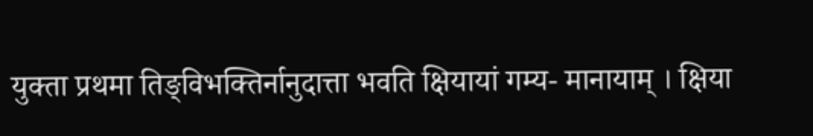युक्ता प्रथमा तिङ्विभक्तिर्नानुदात्ता भवति क्षियायां गम्य- मानायाम् । क्षिया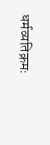धर्मव्यतिक्रमः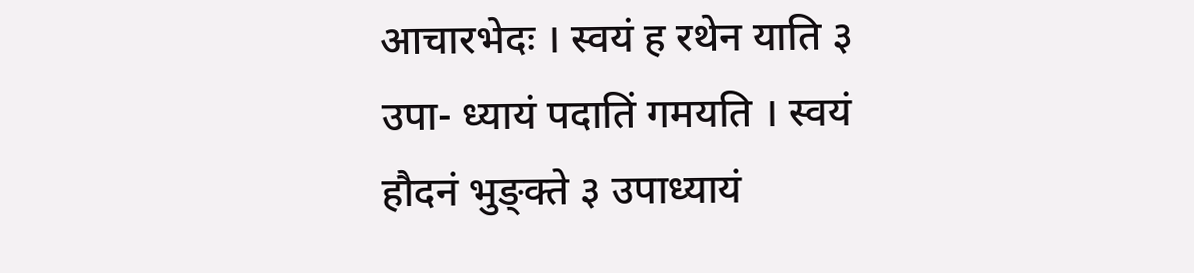आचारभेदः । स्वयं ह रथेन याति ३ उपा- ध्यायं पदातिं गमयति । स्वयं हौदनं भुङ्क्ते ३ उपाध्यायं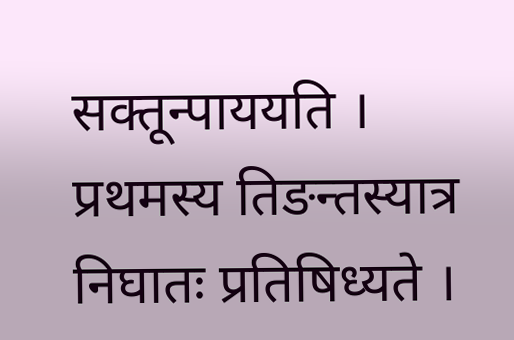सक्तून्पाययति । प्रथमस्य तिङन्तस्यात्र निघातः प्रतिषिध्यते ।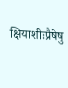क्षियाशीःप्रैषेषु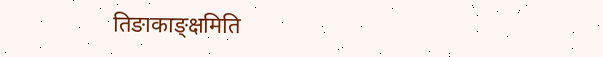तिङाकाङ्क्षमिति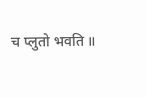च प्लुतो भवति ॥